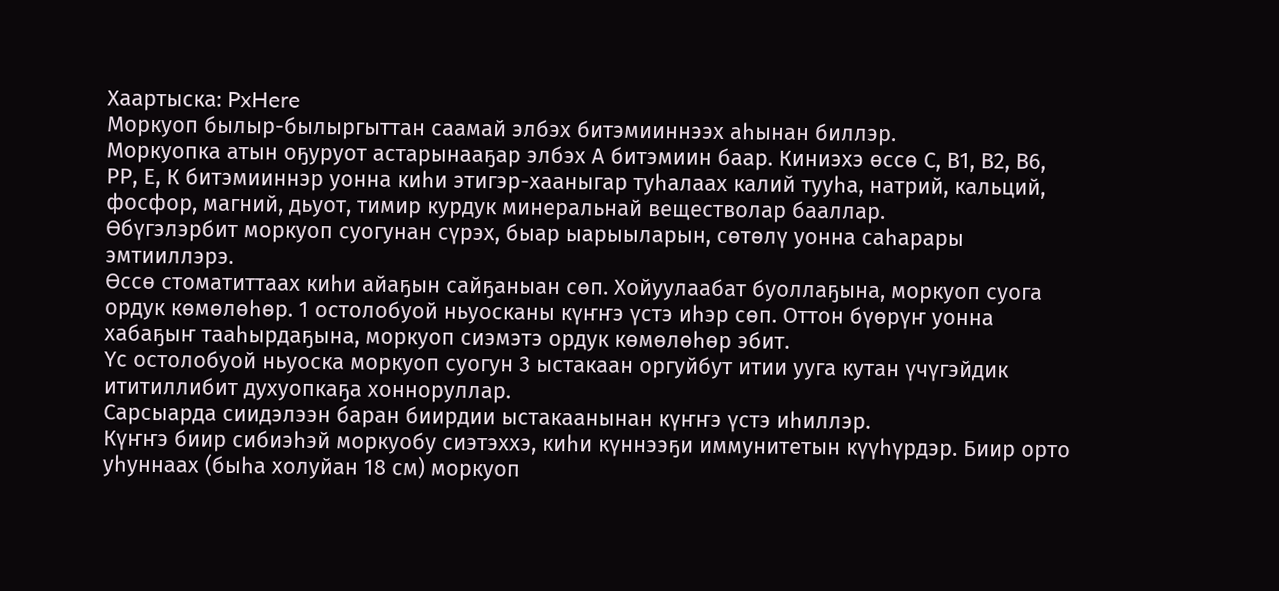Хаартыска: PxHere
Моркуоп былыр-былыргыттан саамай элбэх битэмииннээх аһынан биллэр.
Моркуопка атын оҕуруот астарынааҕар элбэх А битэмиин баар. Киниэхэ өссө С, В1, В2, В6, РР, Е, К битэмииннэр уонна киһи этигэр-хааныгар туһалаах калий тууһа, натрий, кальций, фосфор, магний, дьуот, тимир курдук минеральнай веществолар бааллар.
Өбүгэлэрбит моркуоп суогунан сүрэх, быар ыарыыларын, сөтөлү уонна саһарары эмтииллэрэ.
Өссө стоматиттаах киһи айаҕын сайҕаныан сөп. Хойуулаабат буоллаҕына, моркуоп суога ордук көмөлөһөр. 1 остолобуой ньуосканы күҥҥэ үстэ иһэр сөп. Оттон бүөрүҥ уонна
хабаҕыҥ тааһырдаҕына, моркуоп сиэмэтэ ордук көмөлөһөр эбит.
Үс остолобуой ньуоска моркуоп суогун 3 ыстакаан оргуйбут итии ууга кутан үчүгэйдик ититиллибит духуопкаҕа хонноруллар.
Сарсыарда сиидэлээн баран биирдии ыстакаанынан күҥҥэ үстэ иһиллэр.
Күҥҥэ биир сибиэһэй моркуобу сиэтэххэ, киһи күннээҕи иммунитетын күүһүрдэр. Биир орто уһуннаах (быһа холуйан 18 см) моркуоп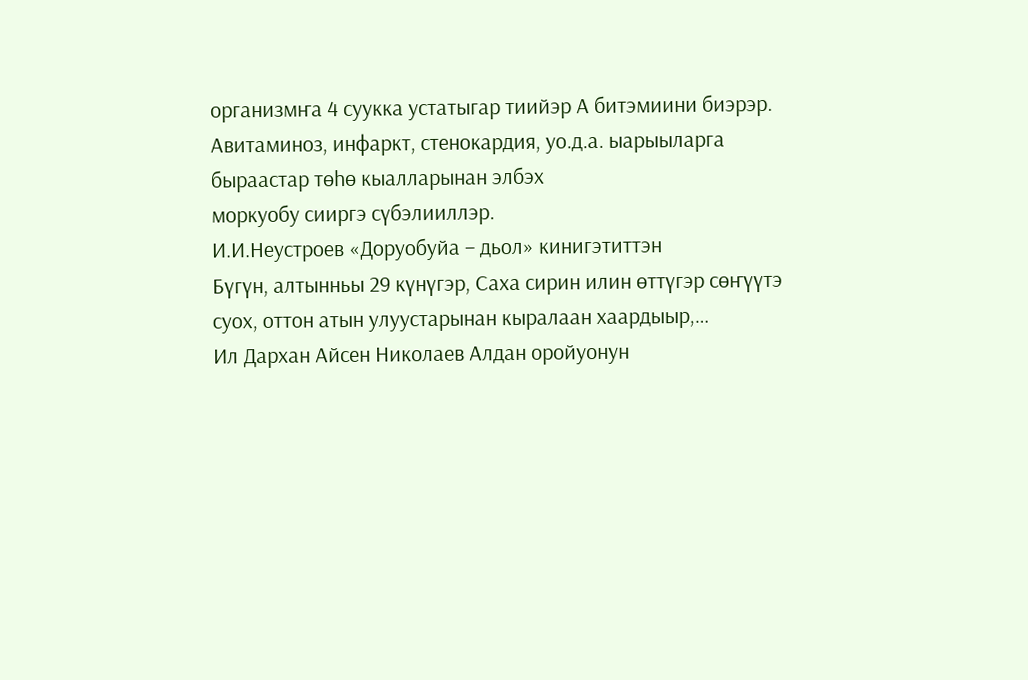организмҥа 4 суукка устатыгар тиийэр А битэмиини биэрэр. Авитаминоз, инфаркт, стенокардия, уо.д.а. ыарыыларга быраастар төһө кыалларынан элбэх
моркуобу сииргэ сүбэлииллэр.
И.И.Неустроев «Доруобуйа – дьол» кинигэтиттэн
Бүгүн, алтынньы 29 күнүгэр, Саха сирин илин өттүгэр сөҥүүтэ суох, оттон атын улуустарынан кыралаан хаардыыр,…
Ил Дархан Айсен Николаев Алдан оройуонун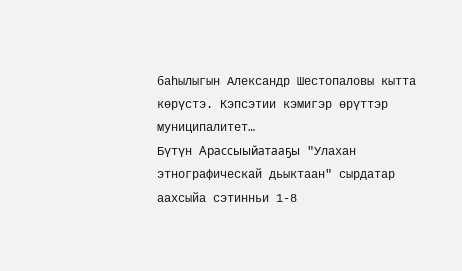баһылыгын Александр Шестопаловы кытта көрүстэ. Кэпсэтии кэмигэр өрүттэр муниципалитет…
Бүтүн Арассыыйатааҕы "Улахан этнографическай дьыктаан" сырдатар аахсыйа сэтинньи 1-8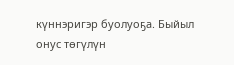күннэригэр буолуоҕа. Быйыл онус төгүлүн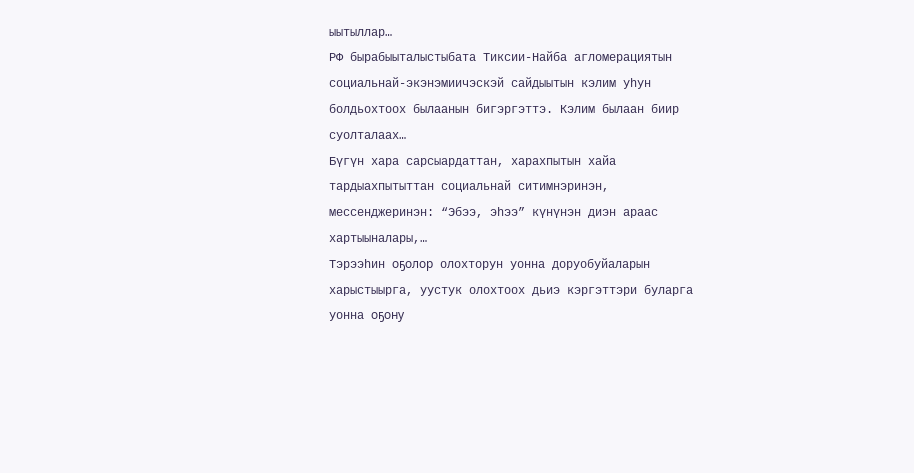ыытыллар…
РФ бырабыыталыстыбата Тиксии-Найба агломерациятын социальнай-экэнэмиичэскэй сайдыытын кэлим уһун болдьохтоох былаанын бигэргэттэ. Кэлим былаан биир суолталаах…
Бүгүн хара сарсыардаттан, харахпытын хайа тардыахпытыттан социальнай ситимнэринэн, мессенджеринэн: “Эбээ, эһээ” күнүнэн диэн араас хартыыналары,…
Тэрээһин оҕолор олохторун уонна доруобуйаларын харыстыырга, уустук олохтоох дьиэ кэргэттэри буларга уонна оҕону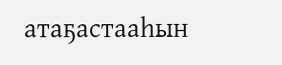атаҕастааһын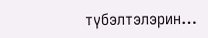түбэлтэлэрин…